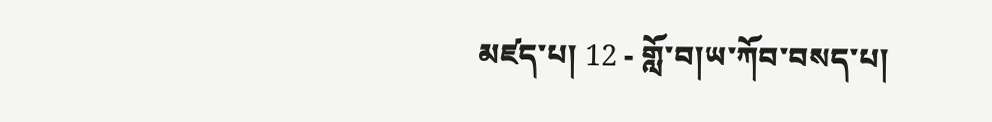མཛད་པ། 12 - གློ་བ།ཡ་ཀོབ་བསད་པ།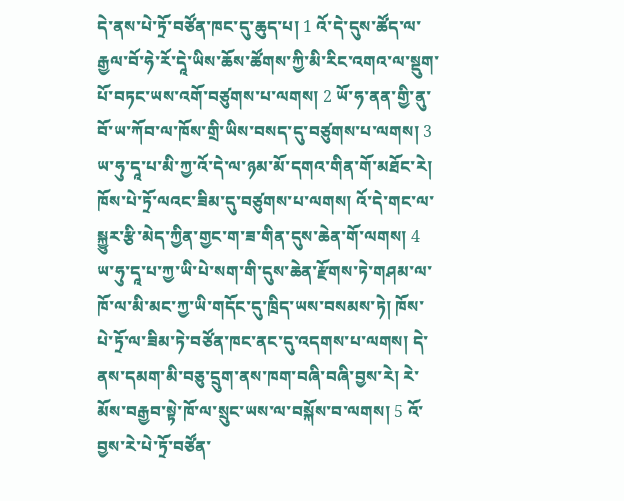དེ་ནས་པེ་ཏྲོ་བཙོན་ཁང་དུ་ཆུད་པ། 1 འོ་དེ་དུས་ཚོད་ལ་རྒྱལ་བོ་ཧེ་རོ་དཱེ་ཡིས་ཆོས་ཚོགས་ཀྱི་མི་རིང་འགའ་ལ་སྡུག་པོ་བཏང་ཡས་འགོ་བཙུགས་པ་ལགས། 2 ཡོ་ཧ་ནན་གྱི་ནུ་བོ་ཡ་ཀོབ་ལ་ཁོས་གྲི་ཡིས་བསད་དུ་བཙུགས་པ་ལགས། 3 ཡ་ཧུ་དཱ་པ་མི་ཀྱ་འོ་དེ་ལ་ཉམ་མོ་དགའ་གིན་གོ་མཐོང་རེ། ཁོས་པེ་ཏྲོ་ལའང་ཟིམ་དུ་བཙུགས་པ་ལགས། འོ་དེ་གང་ལ་སྐྱུར་རྩི་མེད་ཀྱིན་གྱང་ག་ཟ་གིན་དུས་ཆེན་གོ་ལགས། 4 ཡ་ཧུ་དཱ་པ་ཀྱ་ཡི་པེ་སག་གི་དུས་ཆེན་རྫོགས་ཏེ་གཤམ་ལ་ཁོ་ལ་མི་མང་ཀྱ་ཡི་གདོང་དུ་ཁྲིད་ཡས་བསམས་ཏེ། ཁོས་པེ་ཏྲོ་ལ་ཟིམ་ཏེ་བཙོན་ཁང་ནང་དུ་འདགས་པ་ལགས། དེ་ནས་དམག་མི་བཅུ་དྲུག་ནས་ཁག་བཞི་བཞི་བྱས་རེ། རེ་མོས་བརྒྱབ་སྟེ་ཁོ་ལ་སྲུང་ཡས་ལ་བསྐོས་བ་ལགས། 5 འོ་བྱས་རེ་པེ་ཏྲོ་བཙོན་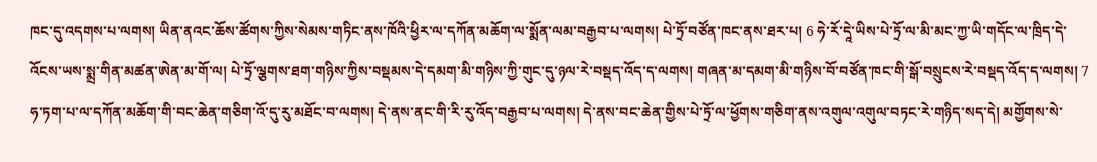ཁང་དུ་འདགས་པ་ལགས། ཡིན་ནའང་ཆོས་ཚོགས་ཀྱིས་སེམས་གཏིང་ནས་ཁོའི་ཕྱིར་ལ་དཀོན་མཆོག་ལ་སྨོན་ལམ་བརྒྱབ་པ་ལགས། པེ་ཏྲོ་བཙོན་ཁང་ནས་ཐར་པ། 6 ཧེ་རོ་དཱེ་ཡིས་པེ་ཏྲོ་ལ་མི་མང་ཀྱ་ཡི་གདོང་ལ་ཁྲིད་དེ་འོངས་ཡས་སྨྲ་གིན་མཚན་ཨེན་མ་གོ་ལ། པེ་ཏྲོ་ལྕགས་ཐག་གཉིས་ཀྱིས་བསྡམས་དེ་དམག་མི་གཉིས་ཀྱི་གུང་དུ་ཉལ་རེ་བསྡད་འོད་ད་ལགས། གཞན་མ་དམག་མི་གཉིས་བོ་བཙོན་ཁང་གི་སྒོ་བསྲུངས་རེ་བསྡད་འོད་ད་ལགས། 7 ཧ་ཏག་པ་ལ་དཀོན་མཆོག་གི་བང་ཆེན་གཅིག་འོ་དུ་རུ་མཐོང་བ་ལགས། དེ་ནས་ནང་གི་རི་རུ་འོད་བརྒྱབ་པ་ལགས། དེ་ནས་བང་ཆེན་གྱིས་པེ་ཏྲོ་ལ་ཕྱོགས་གཅིག་ནས་འགུལ་འགུལ་བཏང་རེ་གཉིད་སད་དེ། མགྱོགས་སེ་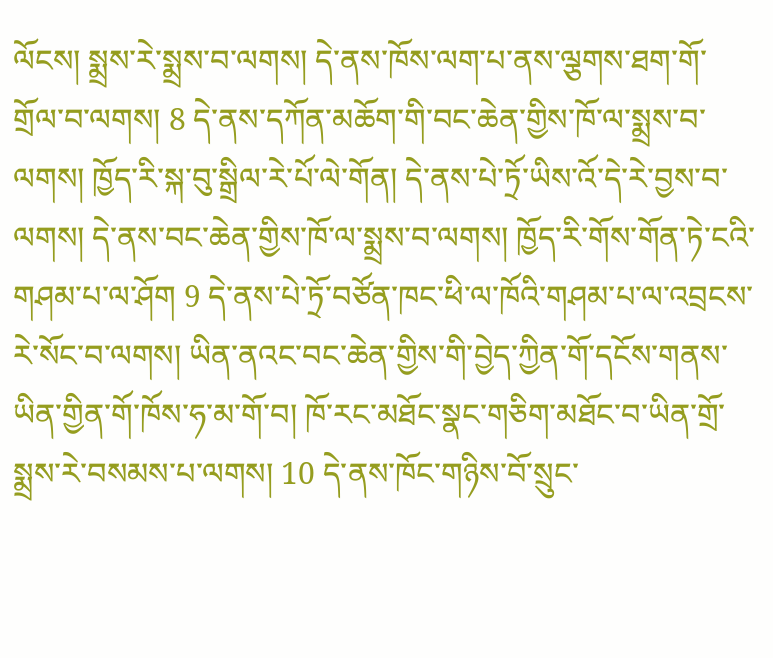ལོངས། སྨྲས་རེ་སྨྲས་བ་ལགས། དེ་ནས་ཁོས་ལག་པ་ནས་ལྕགས་ཐག་གོ་གྲོལ་བ་ལགས། 8 དེ་ནས་དཀོན་མཆོག་གི་བང་ཆེན་གྱིས་ཁོ་ལ་སྨྲས་བ་ལགས། ཁྱོད་རི་སྐ་བུ་སྒྲིལ་རེ་པོ་ལེ་གོན། དེ་ནས་པེ་ཏྲོ་ཡིས་འོ་དེ་རེ་བྱས་བ་ལགས། དེ་ནས་བང་ཆེན་གྱིས་ཁོ་ལ་སྨྲས་བ་ལགས། ཁྱོད་རི་གོས་གོན་ཏེ་ངའི་གཤམ་པ་ལ་ཤོག 9 དེ་ནས་པེ་ཏྲོ་བཙོན་ཁང་ཕི་ལ་ཁོའི་གཤམ་པ་ལ་འབྲངས་རེ་སོང་བ་ལགས། ཡིན་ནའང་བང་ཆེན་གྱིས་གི་བྱེད་ཀྱིན་གོ་དངོས་གནས་ཡིན་གྱིན་གོ་ཁོས་ཧ་མ་གོ་བ། ཁོ་རང་མཐོང་སྣང་གཅིག་མཐོང་བ་ཡིན་གྲོ་སྨྲས་རེ་བསམས་པ་ལགས། 10 དེ་ནས་ཁོང་གཉིས་བོ་སྲུང་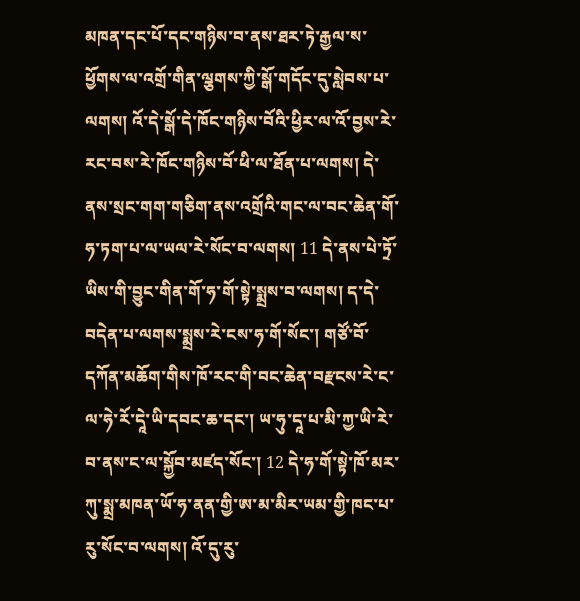མཁན་དང་པོ་དང་གཉིས་བ་ནས་ཐར་ཏེ་རྒྱལ་ས་ཕྱོགས་ལ་འགྲོ་གིན་ལྕགས་ཀྱི་སྒོ་གདོང་དུ་སླེབས་པ་ལགས། འོ་དེ་སྒོ་དེ་ཁོང་གཉིས་བོའི་ཕྱིར་ལ་འོ་བྱས་རེ་རང་བས་རེ་ཁོང་གཉིས་བོ་ཕི་ལ་ཐོན་པ་ལགས། དེ་ནས་སྲང་གག་གཅིག་ནས་འགྲོའི་གང་ལ་བང་ཆེན་གོ་ཧ་ཏག་པ་ལ་ཡལ་རེ་སོང་བ་ལགས། 11 དེ་ནས་པེ་ཏྲོ་ཡིས་གི་བྱུང་གིན་གོ་ཧ་གོ་སྟེ་སྨྲས་བ་ལགས། ད་དེ་བདེན་པ་ལགས་སྨྲས་རེ་ངས་ཧ་གོ་སོང་། གཙོ་བོ་དཀོན་མཆོག་གིས་ཁོ་རང་གི་བང་ཆེན་བརྫངས་རེ་ང་ལ་ཧེ་རོ་དཱེ་ཡི་དབང་ཆ་དང་། ཡ་ཧུ་དཱ་པ་མི་ཀྱ་ཡི་རེ་བ་ནས་ང་ལ་སྐྱོབ་མཛད་སོང་། 12 དེ་ཧ་གོ་སྟེ་ཁོ་མར་ཀུ་སྨྲ་མཁན་ཡོ་ཧ་ནན་གྱི་ཨ་མ་མིར་ཡམ་གྱི་ཁང་པ་རུ་སོང་བ་ལགས། འོ་དུ་རུ་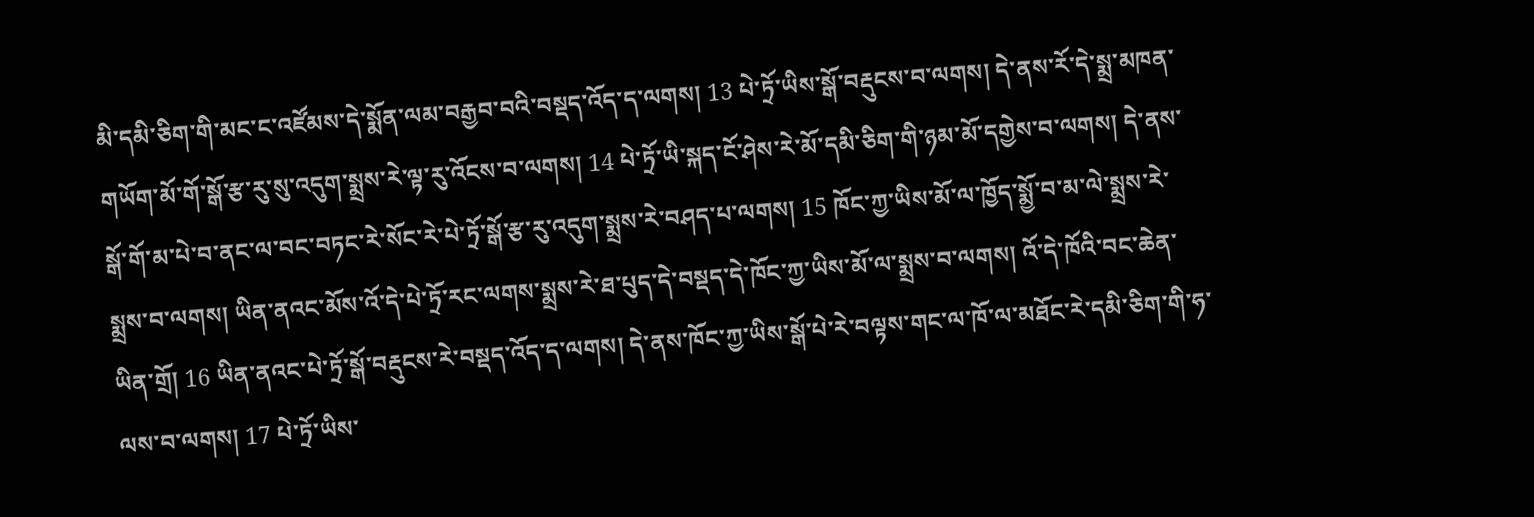མི་དམི་ཅིག་གི་མང་ང་འཛོམས་དེ་སྨོན་ལམ་བརྒྱབ་བའི་བསྡད་འོད་ད་ལགས། 13 པེ་ཏྲོ་ཡིས་སྒོ་བརྡུངས་བ་ལགས། དེ་ནས་རོ་དེ་སྨྲ་མཁན་གཡོག་མོ་གོ་སྒོ་རྩ་རུ་སུ་འདུག་སྨྲས་རེ་ལྟ་རུ་འོངས་བ་ལགས། 14 པེ་ཏྲོ་ཡི་སྐད་ངོ་ཤེས་རེ་མོ་དམི་ཅིག་གི་ཉམ་མོ་དགྱེས་བ་ལགས། དེ་ནས་སྒོ་གོ་མ་པེ་བ་ནང་ལ་བང་བཏང་རེ་སོང་རེ་པེ་ཏྲོ་སྒོ་རྩ་རུ་འདུག་སྨྲས་རེ་བཤད་པ་ལགས། 15 ཁོང་ཀྱ་ཡིས་མོ་ལ་ཁྱོད་སྨྱོ་བ་མ་ལེ་སྨྲས་རེ་སྨྲས་བ་ལགས། ཡིན་ནའང་མོས་འོ་དེ་པེ་ཏྲོ་རང་ལགས་སྨྲས་རེ་ཐ་པུད་དེ་བསྡད་དེ་ཁོང་ཀྱ་ཡིས་མོ་ལ་སྨྲས་བ་ལགས། འོ་དེ་ཁོའི་བང་ཆེན་ཡིན་གྲོ། 16 ཡིན་ནའང་པེ་ཏྲོ་སྒོ་བརྡུངས་རེ་བསྡད་འོད་ད་ལགས། དེ་ནས་ཁོང་ཀྱ་ཡིས་སྒོ་པེ་རེ་བལྟས་གང་ལ་ཁོ་ལ་མཐོང་རེ་དམི་ཅིག་གི་ཧ་ལས་བ་ལགས། 17 པེ་ཏྲོ་ཡིས་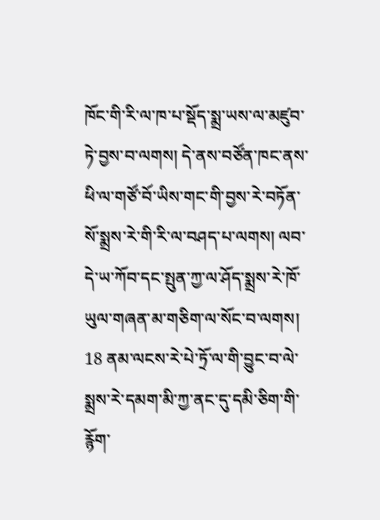ཁོང་གི་རི་ལ་ཁ་པ་སྡོད་སྨྲ་ཡས་ལ་མཛུབ་ཏེ་བྱས་བ་ལགས། དེ་ནས་བཙོན་ཁང་ནས་ཕི་ལ་གཙོ་བོ་ཡིས་གང་གི་བྱས་རེ་བཏོན་སོ་སྨྲས་རེ་གི་རི་ལ་བཤད་པ་ལགས། ལབ་དེ་ཡ་ཀོབ་དང་སྤུན་ཀྱ་ལ་ཤོད་སྨྲས་རེ་ཁོ་ཡུལ་གཞན་མ་གཅིག་ལ་སོང་བ་ལགས། 18 ནམ་ལངས་རེ་པེ་ཏྲོ་ལ་གི་བྱུང་བ་ལེ་སྨྲས་རེ་དམག་མི་ཀྱ་ནང་དུ་དམི་ཅིག་གི་རྙོག་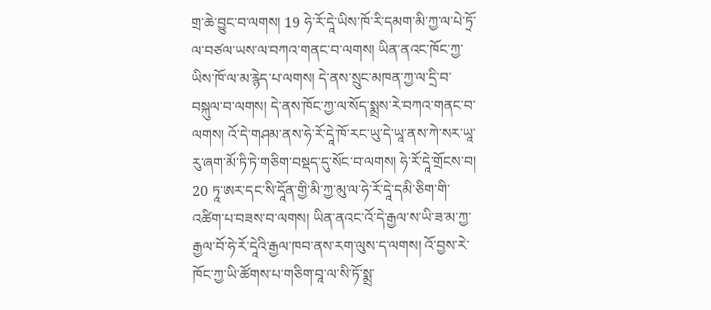གྲ་ཆེ་བྱུང་བ་ལགས། 19 ཧེ་རོ་དཱེ་ཡིས་ཁོ་རི་དམག་མི་ཀྱ་ལ་པེ་ཏྲོ་ལ་བཙལ་ཡས་ལ་བཀའ་གནང་བ་ལགས། ཡིན་ནའང་ཁོང་ཀྱ་ཡིས་ཁོ་ལ་མ་རྙེད་པ་ལགས། དེ་ནས་སྲུང་མཁན་ཀྱ་ལ་དྲི་བ་བསྐུལ་བ་ལགས། དེ་ནས་ཁོང་ཀྱ་ལ་སོད་སྨྲས་རེ་བཀའ་གནང་བ་ལགས། འོ་དེ་གཤམ་ནས་ཧེ་རོ་དཱེ་ཁོ་རང་ཡུ་དེ་ཡཱ་ནས་ཀེ་སར་ཡཱ་རུ་ཞག་མོ་ཏི་ཏེ་གཅིག་བསྡད་དུ་སོང་བ་ལགས། ཧེ་རོ་དཱེ་གྲོངས་བ། 20 ཏཱ་ཨར་དང་སི་དཱོན་གྱི་མི་ཀྱ་མུ་ལ་ཧེ་རོ་དཱེ་དམི་ཅིག་གི་འཚིག་པ་བཟས་བ་ལགས། ཡིན་ནའང་འོ་དེ་རྒྱལ་ས་ཡི་ཟ་མ་ཀྱ་རྒྱལ་བོ་ཧེ་རོ་དཱེའི་རྒྱལ་ཁབ་ནས་རག་ལུས་ད་ལགས། འོ་བྱས་རེ་ཁོང་ཀྱ་ཡི་ཚོགས་པ་གཅིག་བཱ་ལ་སི་ཏོ་སྨྲ་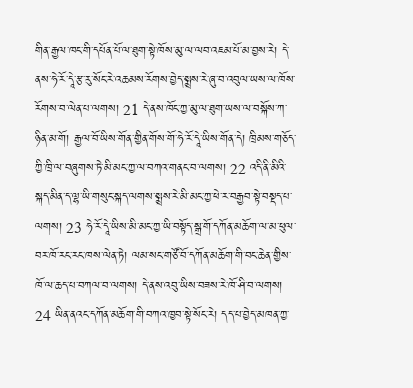གིན་རྒྱལ་ཁང་གི་དཔོན་པོ་ལ་ཐུག་སྟེ་ཁོས་མུ་ལ་ལབ་འཇམ་པོ་མ་བྱས་རེ། དེ་ནས་ཧེ་རོ་དཱེ་རྩ་རུ་སོང་རེ་འཆམས་རོགས་བྱེད་སྨྲས་རེ་ཞུ་བ་འབུལ་ཡས་ལ་ཁོས་རོགས་བ་ལེན་པ་ལགས། 21 དེ་ནས་ཁོང་ཀྱ་མུ་ལ་ཐུག་ཡས་ལ་བསྐོས་ཀ་ཉིན་མ་གོ། རྒྱལ་བོ་ཡིས་གོན་གྱིན་གོས་གོ་ཧེ་རོ་དཱེ་ཡིས་གོན་དེ། ཁྲིམས་གཅོད་ཀྱི་ཁྲི་ལ་བཞུགས་ཏེ་མི་མང་ཀྱ་ལ་བཀའ་གནང་བ་ལགས། 22 འདི་ནི་མིའི་སྐད་མིན་ད་ལྷ་ཡི་གསུང་སྐད་ལགས་སྨྲས་རེ་མི་མང་ཀྱ་ཕེ་ར་བརྒྱབ་སྟེ་བསྡད་པ་ལགས། 23 ཧེ་རོ་དཱེ་ཡིས་མི་མང་ཀྱ་ཡི་བསྟོད་སྒྲ་གོ་དཀོན་མཆོག་ལ་མ་ཕུལ་བར་ཁོ་རང་རང་ཁས་ལེན་ཏེ། ལམ་སང་གཙོ་བོ་དཀོན་མཆོག་གི་བང་ཆེན་གྱིས་ཁོ་ལ་ཆད་པ་བཀལ་བ་ལགས། དེ་ནས་འབུ་ཡིས་བཟས་རེ་ཁོ་ཤི་བ་ལགས། 24 ཡིན་ནའང་དཀོན་མཆོག་གི་བཀའ་ཁྱབ་སྟེ་སོང་རེ། དད་པ་བྱེད་མཁན་ཀྱ་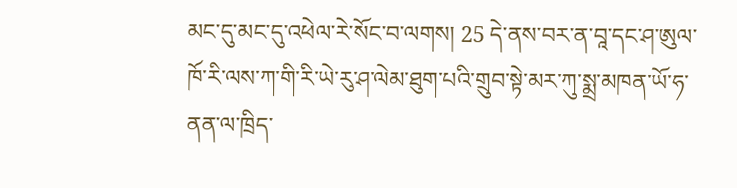མང་དུ་མང་དུ་འཕེལ་རེ་སོང་བ་ལགས། 25 དེ་ནས་བར་ན་བཱ་དང་ཤ་ཨུལ་ཁོ་རི་ལས་ཀ་གི་རི་ཡེ་རུ་ཤ་ལེམ་ཐུག་པའི་གྲུབ་སྟེ་མར་ཀུ་སྨྲ་མཁན་ཡོ་ཧ་ནན་ལ་ཁྲིད་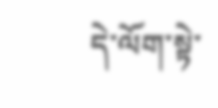དེ་ལོག་སྟེ་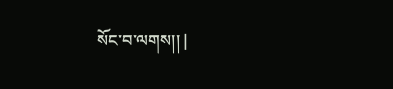སོང་བ་ལགས།། |